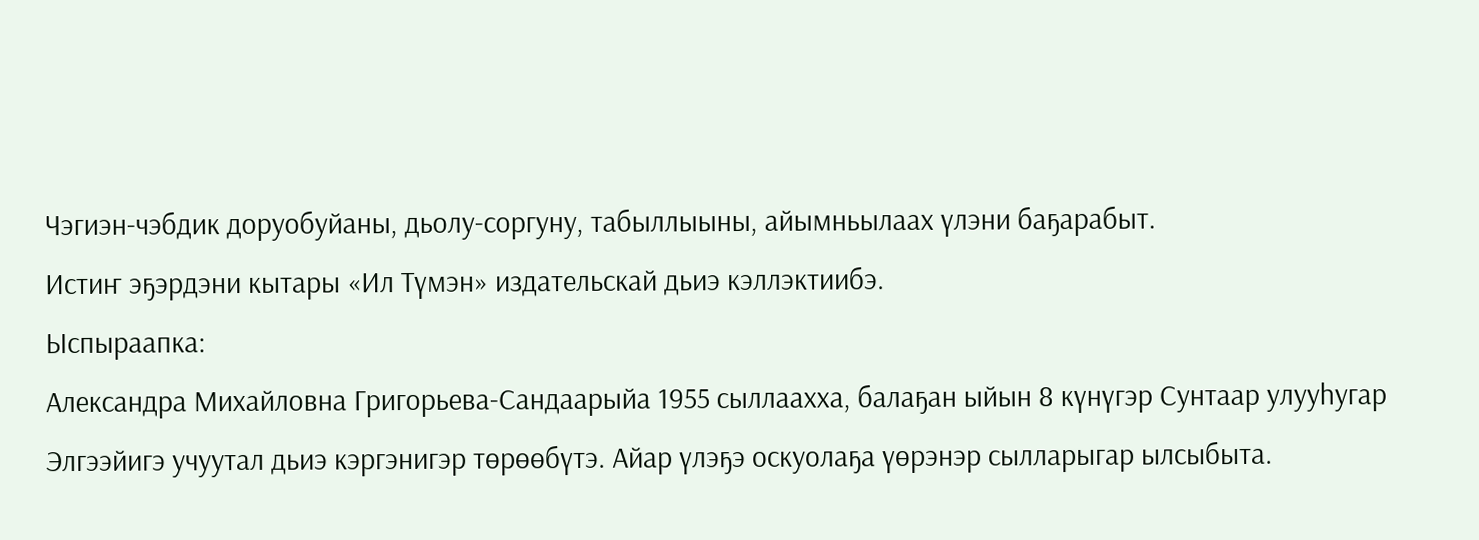Чэгиэн-чэбдик доруобуйаны, дьолу-соргуну, табыллыыны, айымньылаах үлэни баҕарабыт.
Истиҥ эҕэрдэни кытары «Ил Түмэн» издательскай дьиэ кэллэктиибэ.
Ыспыраапка:
Александра Михайловна Григорьева-Сандаарыйа 1955 сыллаахха, балаҕан ыйын 8 күнүгэр Сунтаар улууһугар Элгээйигэ учуутал дьиэ кэргэнигэр төрөөбүтэ. Айар үлэҕэ оскуолаҕа үөрэнэр сылларыгар ылсыбыта.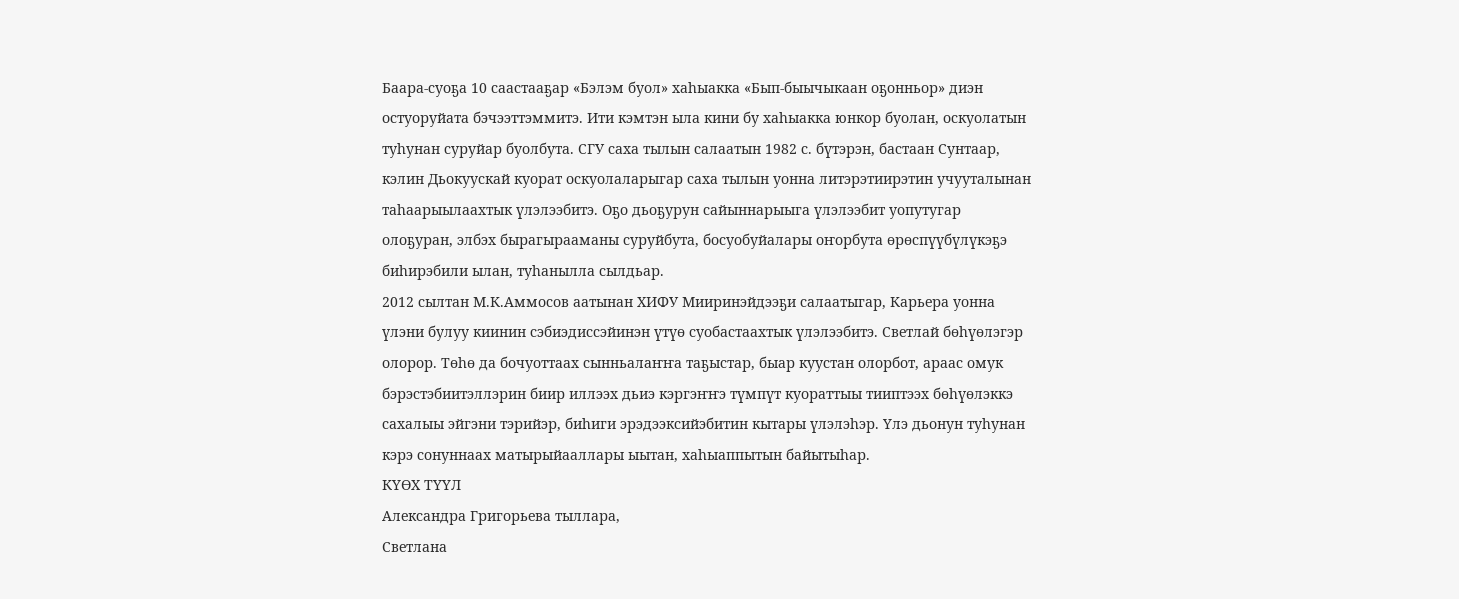Баара-суоҕа 10 саастааҕар «Бэлэм буол» хаһыакка «Бып-быычыкаан оҕонньор» диэн остуоруйата бэчээттэммитэ. Ити кэмтэн ыла кини бу хаһыакка юнкор буолан, оскуолатын туһунан суруйар буолбута. СГУ саха тылын салаатын 1982 с. бүтэрэн, бастаан Сунтаар, кэлин Дьокуускай куорат оскуолаларыгар саха тылын уонна литэрэтиирэтин учууталынан таһаарыылаахтык үлэлээбитэ. Оҕо дьоҕурун сайыннарыыга үлэлээбит уопутугар олоҕуран, элбэх бырагырааманы суруйбута, босуобуйалары оҥорбута өрөспүүбүлүкэҕэ биһирэбили ылан, туһанылла сылдьар.
2012 сылтан М.К.Аммосов аатынан ХИФУ Мииринэйдээҕи салаатыгар, Карьера уонна үлэни булуу киинин сэбиэдиссэйинэн үтүө суобастаахтык үлэлээбитэ. Светлай бөһүөлэгэр олорор. Төһө да бочуоттаах сынньалаҥҥа таҕыстар, быар куустан олорбот, араас омук бэрэстэбиитэллэрин биир иллээх дьиэ кэргэҥҥэ түмпүт куораттыы тииптээх бөһүөлэккэ сахалыы эйгэни тэрийэр, биһиги эрэдээксийэбитин кытары үлэлэһэр. Үлэ дьонун туһунан кэрэ сонуннаах матырыйааллары ыытан, хаһыаппытын байытыһар.
КҮӨХ ТҮҮЛ
Александра Григорьева тыллара,
Светлана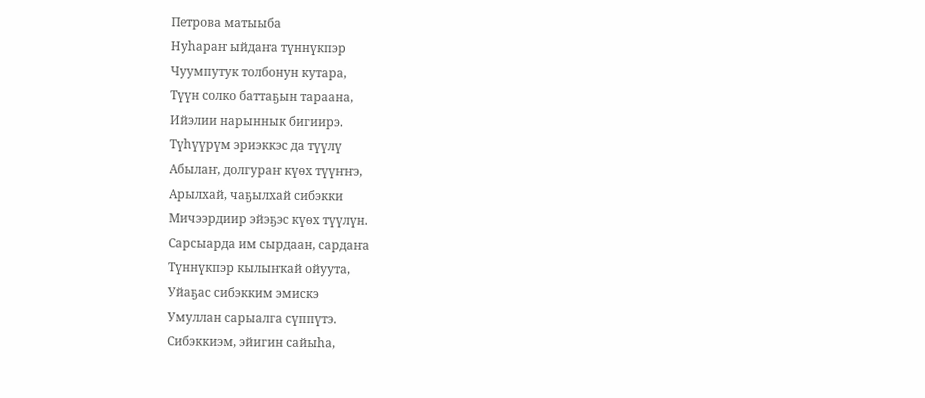Петрова матыыба
Нуһараҥ ыйдаҥа түннүкпэр
Чуумпутук толбонун кутара,
Түүн солко баттаҕын тараана,
Ийэлии нарыннык бигиирэ.
Түһүүрүм эриэккэс да түүлү
Абылаҥ, долгураҥ күөх түүҥҥэ,
Арылхай, чаҕылхай сибэкки
Мичээрдиир эйэҕэс күөх түүлүн.
Сарсыарда им сырдаан, сардаҥа
Түннүкпэр кылыҥкай ойуута,
Уйаҕас сибэкким эмискэ
Умуллан сарыалга сүппүтэ.
Сибэккиэм, эйигин сайыһа,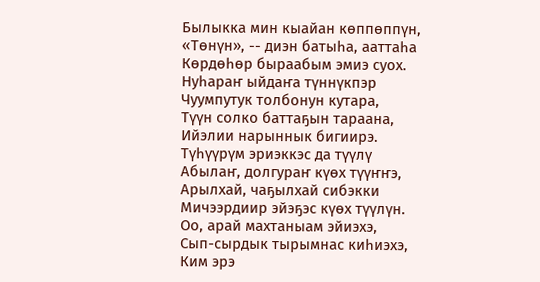Былыкка мин кыайан көппөппүн,
«Төнүн», -- диэн батыһа, ааттаһа
Көрдөһөр быраабым эмиэ суох.
Нуһараҥ ыйдаҥа түннүкпэр
Чуумпутук толбонун кутара,
Түүн солко баттаҕын тараана,
Ийэлии нарыннык бигиирэ.
Түһүүрүм эриэккэс да түүлү
Абылаҥ, долгураҥ күөх түүҥҥэ,
Арылхай, чаҕылхай сибэкки
Мичээрдиир эйэҕэс күөх түүлүн.
Оо, арай махтаныам эйиэхэ,
Сып-сырдык тырымнас киһиэхэ,
Ким эрэ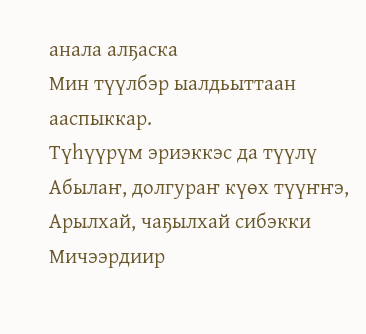анала алҕаска
Мин түүлбэр ыалдьыттаан ааспыккар.
Түһүүрүм эриэккэс да түүлү
Абылаҥ, долгураҥ күөх түүҥҥэ,
Арылхай, чаҕылхай сибэкки
Мичээрдиир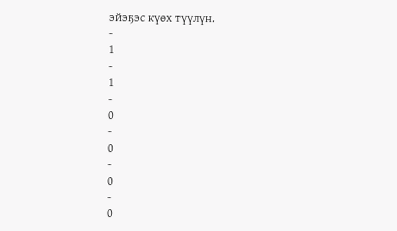эйэҕэс күөх түүлүн.
-
1
-
1
-
0
-
0
-
0
-
0